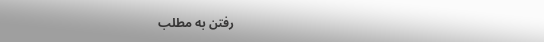رفتن به مطلب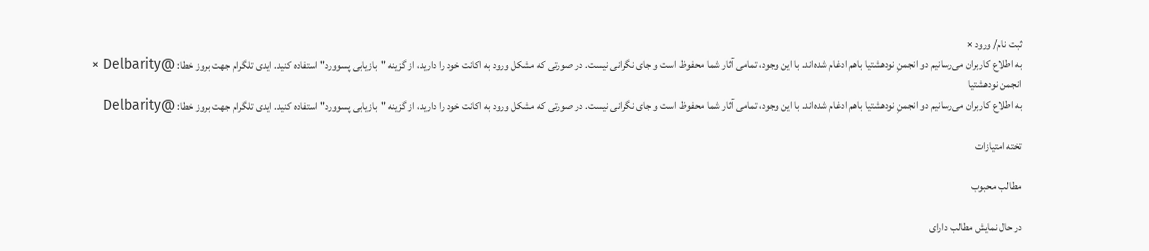ثبت نام/ ورود ×
به اطلاع کاربران می‌رسانیم دو انجمنِ نودهشتیا باهم ادغام شده‌اند. با این وجود، تمامی آثار شما محفوظ است و جای نگرانی نیست. در صورتی که مشکل ورود به اکانت خود را دارید، از گزینه "بازیابی پسوورد" استفاده کنید. ایدی تلگرام جهت بروز خطا: @Delbarity ×
انجمن نودهشتیا
به اطلاع کاربران می‌رسانیم دو انجمنِ نودهشتیا باهم ادغام شده‌اند. با این وجود، تمامی آثار شما محفوظ است و جای نگرانی نیست. در صورتی که مشکل ورود به اکانت خود را دارید، از گزینه "بازیابی پسوورد" استفاده کنید. ایدی تلگرام جهت بروز خطا: @Delbarity

تخته امتیازات

مطالب محبوب

در حال نمایش مطالب دارای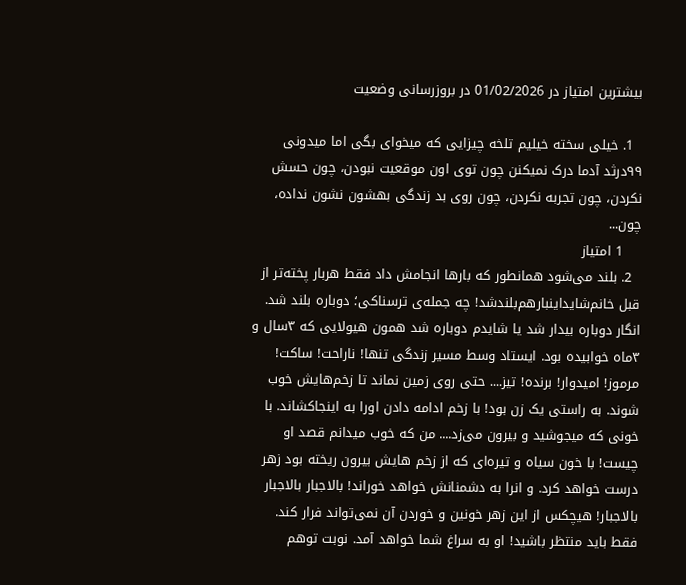بیشترین امتیاز در 01/02/2026 در بروزرسانی وضعیت

  1. خیلی سخته خیلیم تلخه چیزایی که میخوای بگی اما میدونی ۹۹درثد آدما درک نمیکنن چون توی اون موقعیت نبودن، چون حسش نکردن، چون تجربه نکردن، چون روی بد زندگی بهشون نشون نداده، چون...
    1 امتیاز
  2. بلند‌ می‌شود همانطور که بارها انجامش‌ داد فقط هربار‌ پخته‌تر از قبل خانم‌شاید‌اینبار‌هم‌بلندشد! چه جمله‌ی ترسناکی؛ دوباره بلند شد. انگار دوباره بیدار شد یا شایدم دوباره شد همون هیولایی که ۳سال و ۳ماه خوابیده بود. ایستاد وسط مسیر زندگی تنها! ناراحت! ساکت! مرموز! امیدوار! برنده! تیز.... حتی روی زمین نماند تا زخم‌هایش خوب شوند. به راستی یک زن بود! با زخم ادامه دادن اورا به اینجاکشاند. با خونی که میجوشید و بیرون می‌زد.... من که خوب میدانم قصد او چیست! با خون سیاه و تیره‌ای که از زخم هایش بیرون ریخته‌ بود زهر درست خواهد کرد. و انرا‌ به دشمنانش خواهد خوراند! بالاجبار بالاجبار بالاجبار! هیچکس از این زهر خونین و خوردن آن نمی‌تواند فرار کند. فقط باید منتظر باشید! او به سراغ شما خواهد آمد. نوبت توهم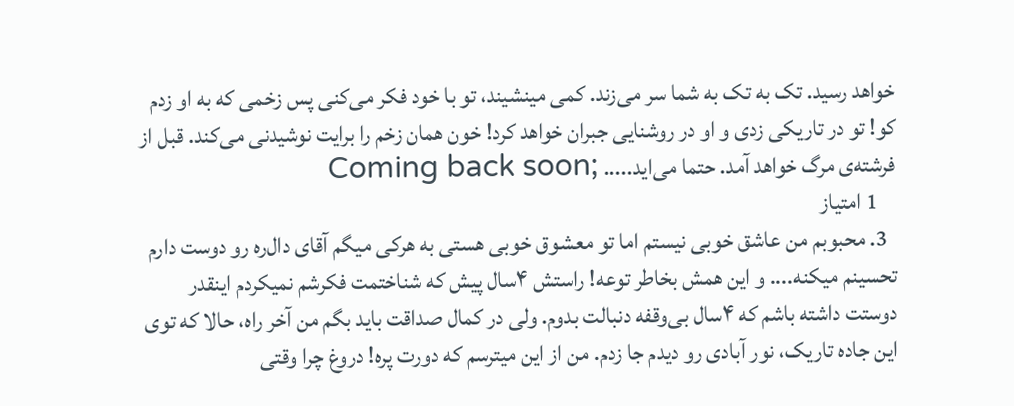خواهد رسید. تک به تک به شما سر می‌زند. کمی مینشیند، تو با خود فکر می‌کنی پس زخمی که به او زدم کو! تو در تاریکی زدی و او در روشنایی‌ جبران خواهد کرد! خون همان زخم را برایت نوشیدنی می‌کند. قبل از فرشته‌ی مرگ خواهد آمد. حتما می‌اید..... ;Coming back soon
    1 امتیاز
  3. محبوبم من عاشق خوبی نیستم اما تو معشوق خوبی هستی به هرکی میگم آقای دال‌ره رو دوست دارم تحسینم میکنه.... و این همش بخاطر توعه! راستش ۴سال پیش که شناختمت فکرشم نمیکردم اینقدر دوستت داشته باشم که ۴سال بی‌وقفه دنبالت بدوم. ولی در کمال صداقت باید بگم من آخر راه، حالا که توی این جاده تاریک، نور آبادی رو دیدم جا زدم. من از این میترسم که دورت پره! دروغ چرا وقتی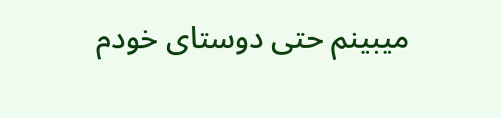میبینم حتی دوستای خودم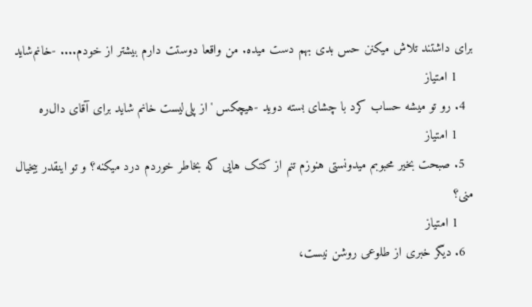برای داشتند تلاش میکنن حس بدی بهم دست میده. من واقعا دوستت دارم بیشتر از خودم.... -خانم‌شاید
    1 امتیاز
  4. رو تو میشه حساب کرد با چشای بسته دوید -هیچکس 'از پلی‌لیست خانم شاید برای آقای دال‌ره
    1 امتیاز
  5. صبحت‌ بخیر محبوبم میدونستی هنوزم تنم از کتک هایی که بخاطر خوردم درد میکنه؟ و تو اینقدر بیخیال منی؟
    1 امتیاز
  6. دیگر خبری از طلوعی روشن نیست،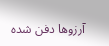آرزوها دفن شده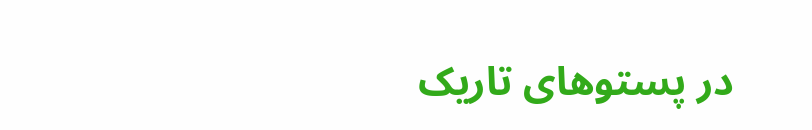در پستوهای تاریک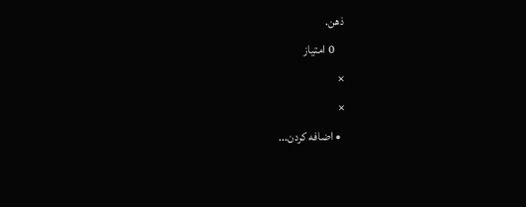ذهن.
    0 امتیاز
×
×
  • اضافه کردن...